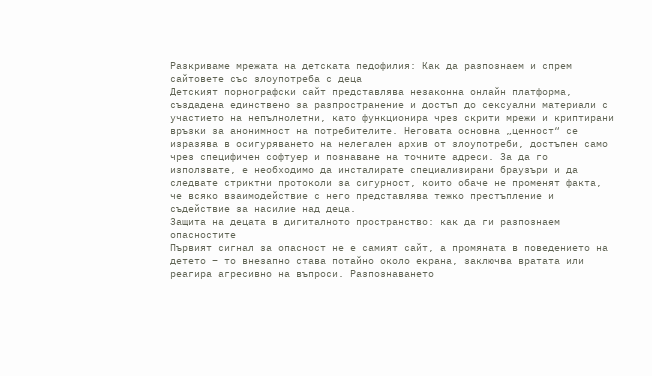Разкриваме мрежата на детската педофилия: Как да разпознаем и спрем сайтовете със злоупотреба с деца
Детският порнографски сайт представлява незаконна онлайн платформа, създадена единствено за разпространение и достъп до сексуални материали с участието на непълнолетни, като функционира чрез скрити мрежи и криптирани връзки за анонимност на потребителите. Неговата основна „ценност“ се изразява в осигуряването на нелегален архив от злоупотреби, достъпен само чрез специфичен софтуер и познаване на точните адреси. За да го използвате, е необходимо да инсталирате специализирани браузъри и да следвате стриктни протоколи за сигурност, които обаче не променят факта, че всяко взаимодействие с него представлява тежко престъпление и съдействие за насилие над деца.
Защита на децата в дигиталното пространство: как да ги разпознаем опасностите
Първият сигнал за опасност не е самият сайт, а промяната в поведението на детето – то внезапно става потайно около екрана, заключва вратата или реагира агресивно на въпроси. Разпознаването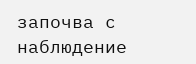започва с наблюдение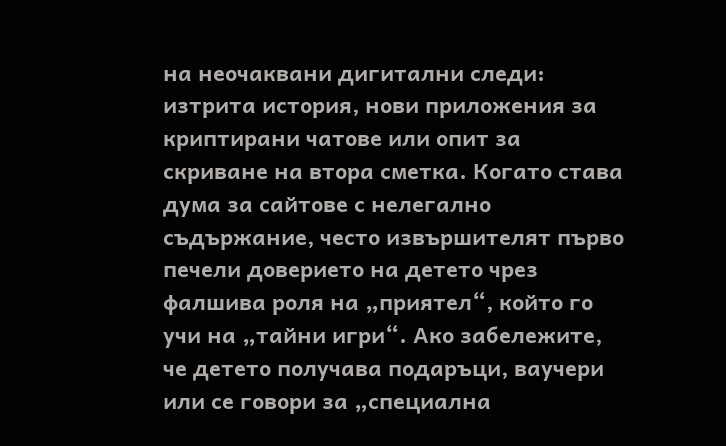на неочаквани дигитални следи: изтрита история, нови приложения за криптирани чатове или опит за скриване на втора сметка. Когато става дума за сайтове с нелегално съдържание, често извършителят първо печели доверието на детето чрез фалшива роля на „приятел“, който го учи на „тайни игри“. Ако забележите, че детето получава подаръци, ваучери или се говори за „специална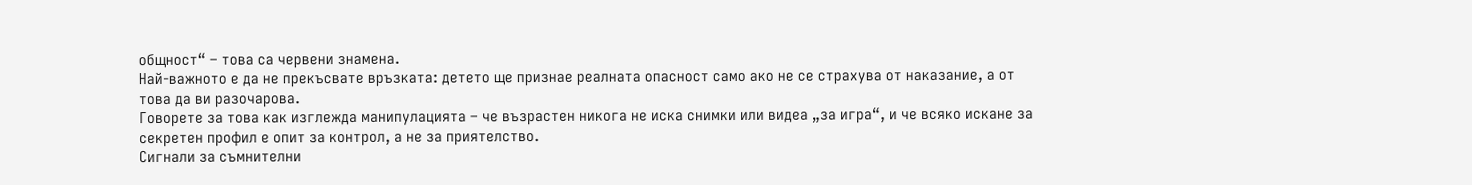общност“ – това са червени знамена.
Най-важното е да не прекъсвате връзката: детето ще признае реалната опасност само ако не се страхува от наказание, а от това да ви разочарова.
Говорете за това как изглежда манипулацията – че възрастен никога не иска снимки или видеа „за игра“, и че всяко искане за секретен профил е опит за контрол, а не за приятелство.
Сигнали за съмнителни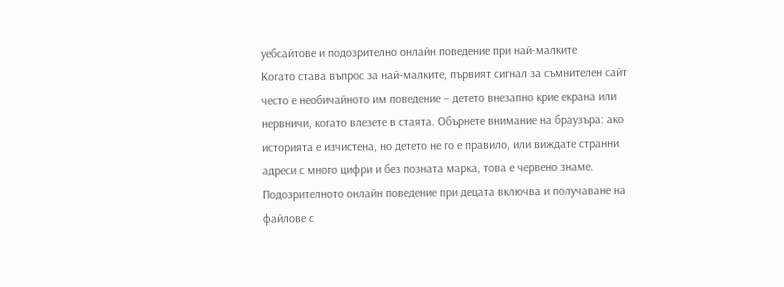уебсайтове и подозрително онлайн поведение при най-малките
Когато става въпрос за най-малките, първият сигнал за съмнителен сайт често е необичайното им поведение – детето внезапно крие екрана или нервничи, когато влезете в стаята. Обърнете внимание на браузъра: ако историята е изчистена, но детето не го е правило, или виждате странни адреси с много цифри и без позната марка, това е червено знаме. Подозрителното онлайн поведение при децата включва и получаване на файлове с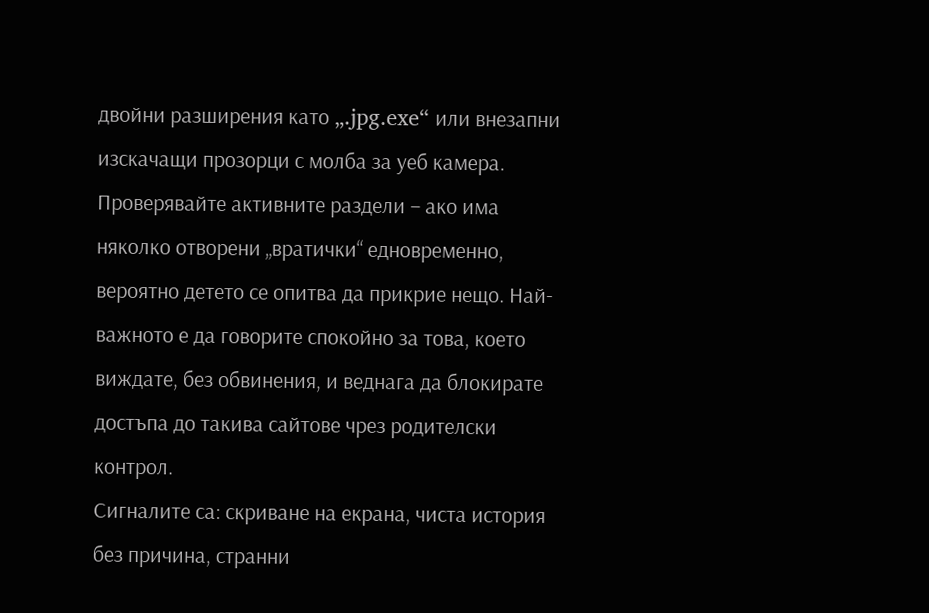двойни разширения като „.jpg.exe“ или внезапни изскачащи прозорци с молба за уеб камера. Проверявайте активните раздели – ако има няколко отворени „вратички“ едновременно, вероятно детето се опитва да прикрие нещо. Най-важното е да говорите спокойно за това, което виждате, без обвинения, и веднага да блокирате достъпа до такива сайтове чрез родителски контрол.
Сигналите са: скриване на екрана, чиста история без причина, странни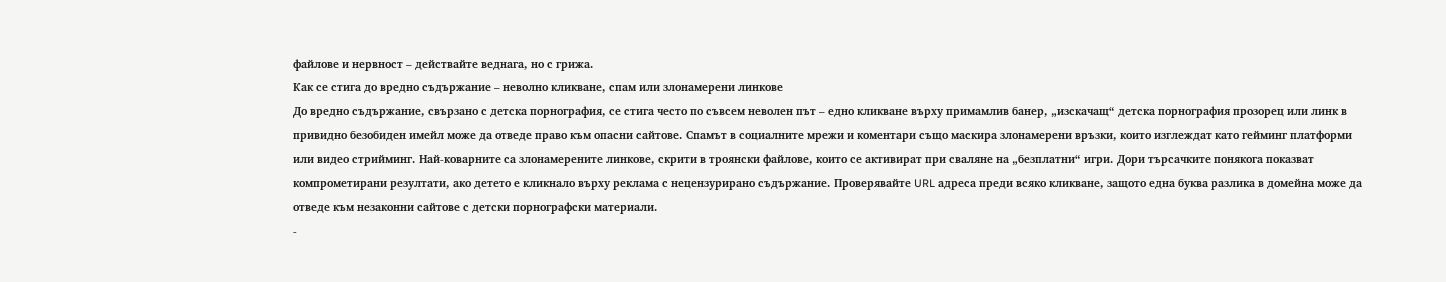файлове и нервност – действайте веднага, но с грижа.
Как се стига до вредно съдържание – неволно кликване, спам или злонамерени линкове
До вредно съдържание, свързано с детска порнография, се стига често по съвсем неволен път – едно кликване върху примамлив банер, „изскачащ“ детска порнография прозорец или линк в привидно безобиден имейл може да отведе право към опасни сайтове. Спамът в социалните мрежи и коментари също маскира злонамерени връзки, които изглеждат като гейминг платформи или видео стрийминг. Най-коварните са злонамерените линкове, скрити в троянски файлове, които се активират при сваляне на „безплатни“ игри. Дори търсачките понякога показват компрометирани резултати, ако детето е кликнало върху реклама с нецензурирано съдържание. Проверявайте URL адреса преди всяко кликване, защото една буква разлика в домейна може да отведе към незаконни сайтове с детски порнографски материали.
-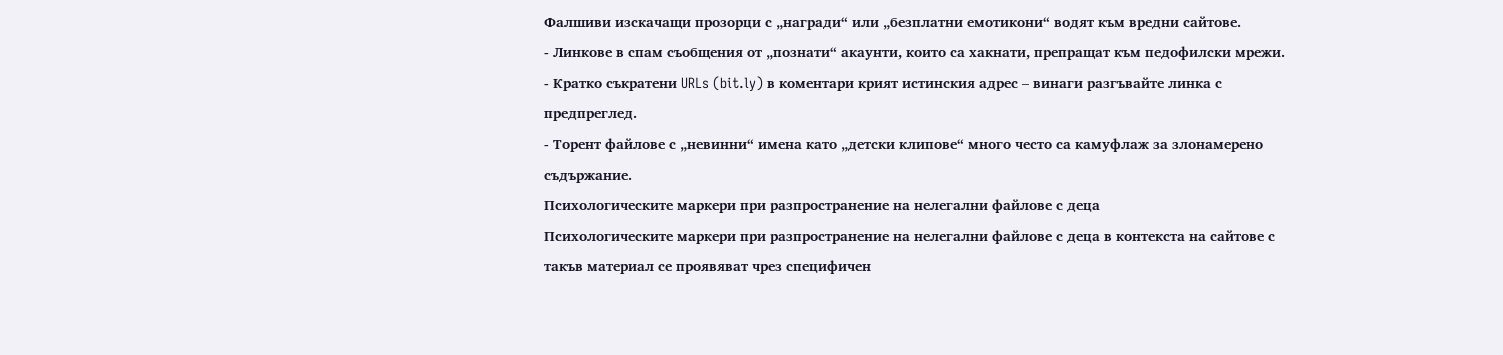Фалшиви изскачащи прозорци с „награди“ или „безплатни емотикони“ водят към вредни сайтове.
- Линкове в спам съобщения от „познати“ акаунти, които са хакнати, препращат към педофилски мрежи.
- Кратко съкратени URLs (bit.ly) в коментари крият истинския адрес – винаги разгъвайте линка с предпреглед.
- Торент файлове с „невинни“ имена като „детски клипове“ много често са камуфлаж за злонамерено съдържание.
Психологическите маркери при разпространение на нелегални файлове с деца
Психологическите маркери при разпространение на нелегални файлове с деца в контекста на сайтове с такъв материал се проявяват чрез специфичен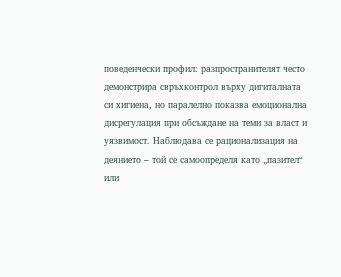поведенчески профил: разпространителят често демонстрира свръхконтрол върху дигиталната си хигиена, но паралелно показва емоционална дисрегулация при обсъждане на теми за власт и уязвимост. Наблюдава се рационализация на деянието – той се самоопределя като „пазител“ или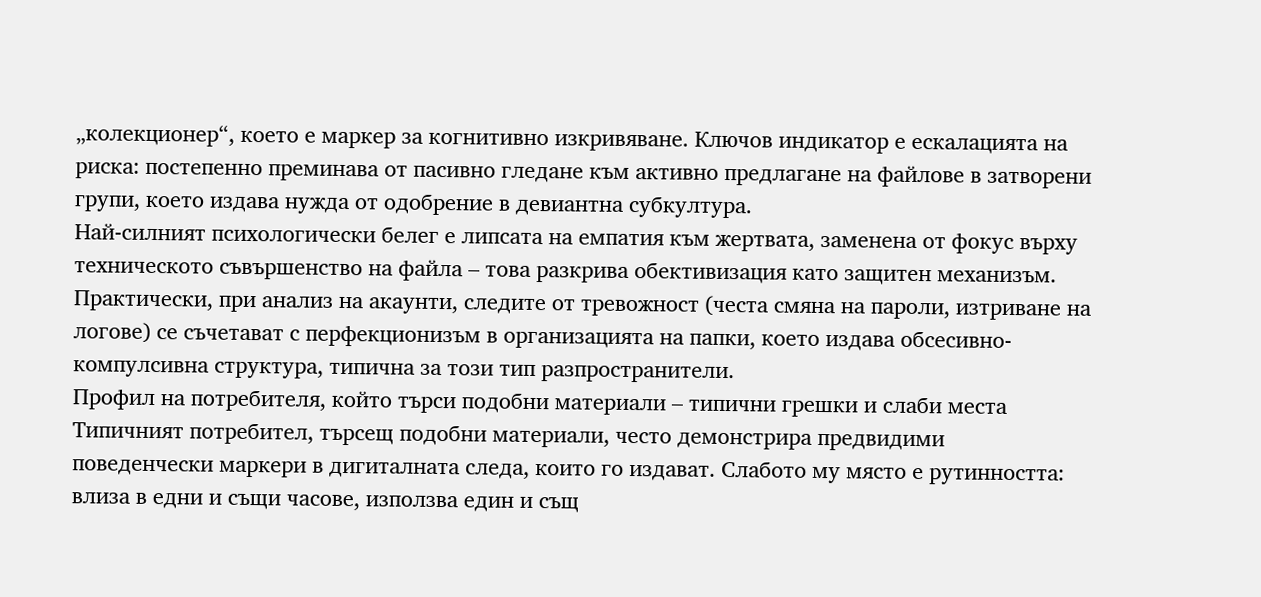„колекционер“, което е маркер за когнитивно изкривяване. Ключов индикатор е ескалацията на риска: постепенно преминава от пасивно гледане към активно предлагане на файлове в затворени групи, което издава нужда от одобрение в девиантна субкултура.
Най-силният психологически белег е липсата на емпатия към жертвата, заменена от фокус върху техническото съвършенство на файла – това разкрива обективизация като защитен механизъм.
Практически, при анализ на акаунти, следите от тревожност (честа смяна на пароли, изтриване на логове) се съчетават с перфекционизъм в организацията на папки, което издава обсесивно-компулсивна структура, типична за този тип разпространители.
Профил на потребителя, който търси подобни материали – типични грешки и слаби места
Типичният потребител, търсещ подобни материали, често демонстрира предвидими поведенчески маркери в дигиталната следа, които го издават. Слабото му място е рутинността: влиза в едни и същи часове, използва един и същ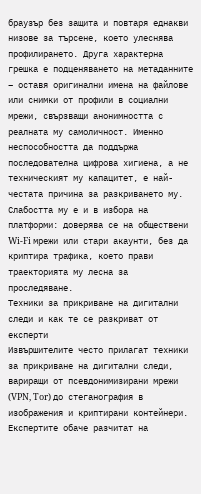браузър без защита и повтаря еднакви низове за търсене, което улеснява профилирането. Друга характерна грешка е подценяването на метаданните – оставя оригинални имена на файлове или снимки от профили в социални мрежи, свързващи анонимността с реалната му самоличност. Именно неспособността да поддържа последователна цифрова хигиена, а не техническият му капацитет, е най-честата причина за разкриването му. Слабостта му е и в избора на платформи: доверява се на обществени Wi-Fi мрежи или стари акаунти, без да криптира трафика, което прави траекторията му лесна за проследяване.
Техники за прикриване на дигитални следи и как те се разкриват от експерти
Извършителите често прилагат техники за прикриване на дигитални следи, вариращи от псевдонимизирани мрежи (VPN, Tor) до стеганография в изображения и криптирани контейнери. Експертите обаче разчитат на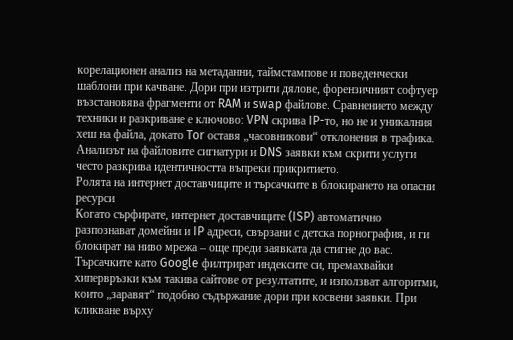корелационен анализ на метаданни, таймстампове и поведенчески шаблони при качване. Дори при изтрити дялове, форензичният софтуер възстановява фрагменти от RAM и swap файлове. Сравнението между техники и разкриване е ключово: VPN скрива IP-то, но не и уникалния хеш на файла, докато Tor оставя „часовникови“ отклонения в трафика. Анализът на файловите сигнатури и DNS заявки към скрити услуги често разкрива идентичността въпреки прикритието.
Ролята на интернет доставчиците и търсачките в блокирането на опасни ресурси
Когато сърфирате, интернет доставчиците (ISP) автоматично разпознават домейни и IP адреси, свързани с детска порнография, и ги блокират на ниво мрежа – още преди заявката да стигне до вас. Търсачките като Google филтрират индексите си, премахвайки хипервръзки към такива сайтове от резултатите, и използват алгоритми, които „заравят“ подобно съдържание дори при косвени заявки. При кликване върху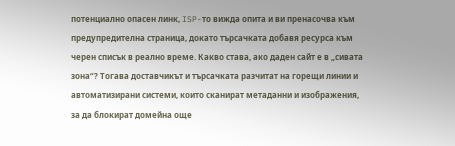потенциално опасен линк, ISP-то вижда опита и ви пренасочва към предупредителна страница, докато търсачката добавя ресурса към черен списък в реално време. Какво става, ако даден сайт е в „сивата зона“? Тогава доставчикът и търсачката разчитат на горещи линии и автоматизирани системи, които сканират метаданни и изображения, за да блокират домейна още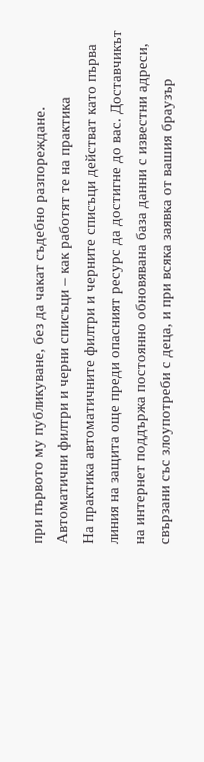при първото му публикуване, без да чакат съдебно разпореждане.
Автоматични филтри и черни списъци – как работят те на практика
На практика автоматичните филтри и черните списъци действат като първа линия на защита още преди опасният ресурс да достигне до вас. Доставчикът на интернет поддържа постоянно обновявана база данни с известни адреси, свързани със злоупотреби с деца, и при всяка заявка от вашия браузър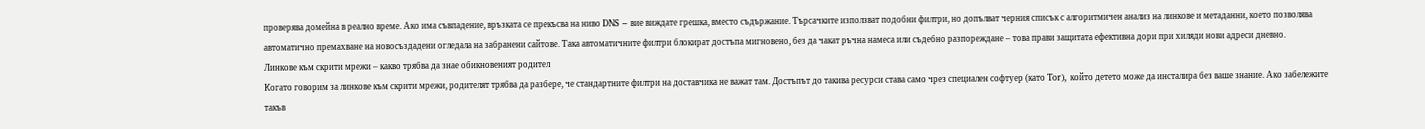проверява домейна в реално време. Ако има съвпадение, връзката се прекъсва на ниво DNS – вие виждате грешка, вместо съдържание. Търсачките използват подобни филтри, но допълват черния списък с алгоритмичен анализ на линкове и метаданни, което позволява автоматично премахване на новосъздадени огледала на забранени сайтове. Така автоматичните филтри блокират достъпа мигновено, без да чакат ръчна намеса или съдебно разпореждане – това прави защитата ефективна дори при хиляди нови адреси дневно.
Линкове към скрити мрежи – какво трябва да знае обикновеният родител
Когато говорим за линкове към скрити мрежи, родителят трябва да разбере, че стандартните филтри на доставчика не важат там. Достъпът до такива ресурси става само чрез специален софтуер (като Tor), който детето може да инсталира без ваше знание. Ако забележите такъв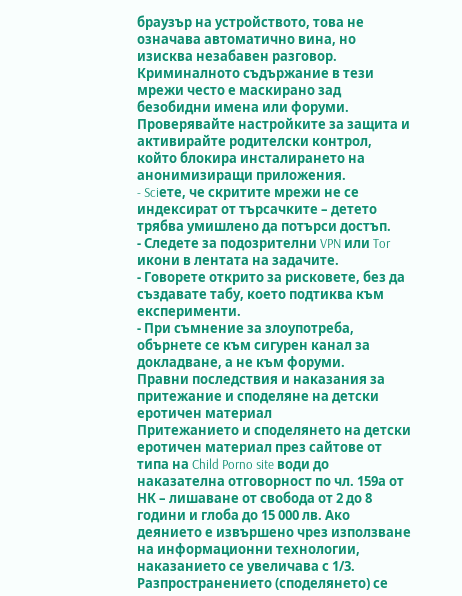браузър на устройството, това не означава автоматично вина, но изисква незабавен разговор. Криминалното съдържание в тези мрежи често е маскирано зад безобидни имена или форуми. Проверявайте настройките за защита и активирайте родителски контрол, който блокира инсталирането на анонимизиращи приложения.
- Sciете, че скритите мрежи не се индексират от търсачките – детето трябва умишлено да потърси достъп.
- Следете за подозрителни VPN или Tor икони в лентата на задачите.
- Говорете открито за рисковете, без да създавате табу, което подтиква към експерименти.
- При съмнение за злоупотреба, обърнете се към сигурен канал за докладване, а не към форуми.
Правни последствия и наказания за притежание и споделяне на детски еротичен материал
Притежанието и споделянето на детски еротичен материал през сайтове от типа на Child Porno site води до наказателна отговорност по чл. 159а от НК – лишаване от свобода от 2 до 8 години и глоба до 15 000 лв. Ако деянието е извършено чрез използване на информационни технологии, наказанието се увеличава с 1/3. Разпространението (споделянето) се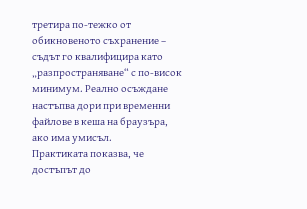третира по-тежко от обикновеното съхранение – съдът го квалифицира като „разпространяване“ с по-висок минимум. Реално осъждане настъпва дори при временни файлове в кеша на браузъра, ако има умисъл.
Практиката показва, че достъпът до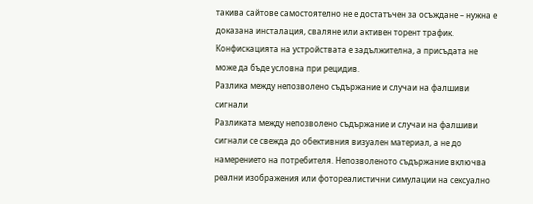такива сайтове самостоятелно не е достатъчен за осъждане – нужна е доказана инсталация, сваляне или активен торент трафик.
Конфискацията на устройствата е задължителна, а присъдата не може да бъде условна при рецидив.
Разлика между непозволено съдържание и случаи на фалшиви сигнали
Разликата между непозволено съдържание и случаи на фалшиви сигнали се свежда до обективния визуален материал, а не до намерението на потребителя. Непозволеното съдържание включва реални изображения или фотореалистични симулации на сексуално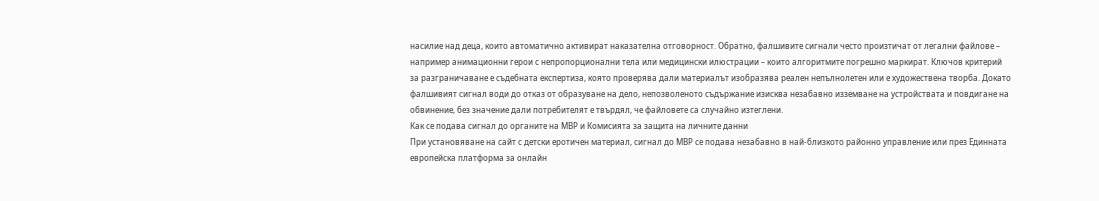насилие над деца, които автоматично активират наказателна отговорност. Обратно, фалшивите сигнали често произтичат от легални файлове – например анимационни герои с непропорционални тела или медицински илюстрации – които алгоритмите погрешно маркират. Ключов критерий за разграничаване е съдебната експертиза, която проверява дали материалът изобразява реален непълнолетен или е художествена творба. Докато фалшивият сигнал води до отказ от образуване на дело, непозволеното съдържание изисква незабавно изземване на устройствата и повдигане на обвинение, без значение дали потребителят е твърдял, че файловете са случайно изтеглени.
Как се подава сигнал до органите на МВР и Комисията за защита на личните данни
При установяване на сайт с детски еротичен материал, сигнал до МВР се подава незабавно в най-близкото районно управление или през Единната европейска платформа за онлайн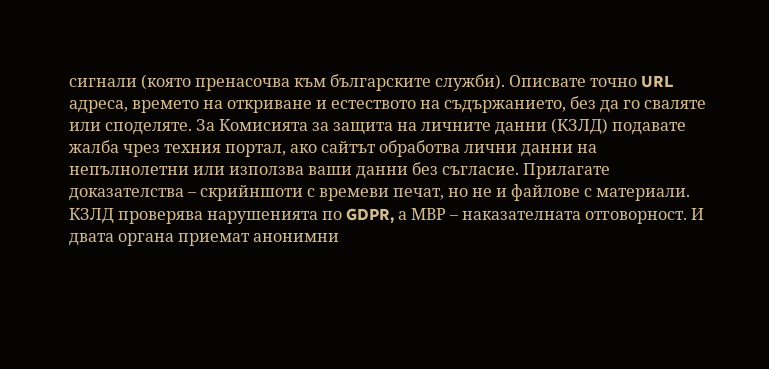сигнали (която пренасочва към българските служби). Описвате точно URL адреса, времето на откриване и естеството на съдържанието, без да го сваляте или споделяте. За Комисията за защита на личните данни (КЗЛД) подавате жалба чрез техния портал, ако сайтът обработва лични данни на непълнолетни или използва ваши данни без съгласие. Прилагате доказателства – скрийншоти с времеви печат, но не и файлове с материали. КЗЛД проверява нарушенията по GDPR, а МВР – наказателната отговорност. И двата органа приемат анонимни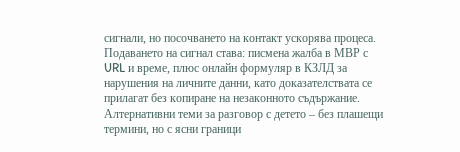сигнали, но посочването на контакт ускорява процеса.
Подаването на сигнал става: писмена жалба в МВР с URL и време, плюс онлайн формуляр в КЗЛД за нарушения на личните данни, като доказателствата се прилагат без копиране на незаконното съдържание.
Алтернативни теми за разговор с детето – без плашещи термини, но с ясни граници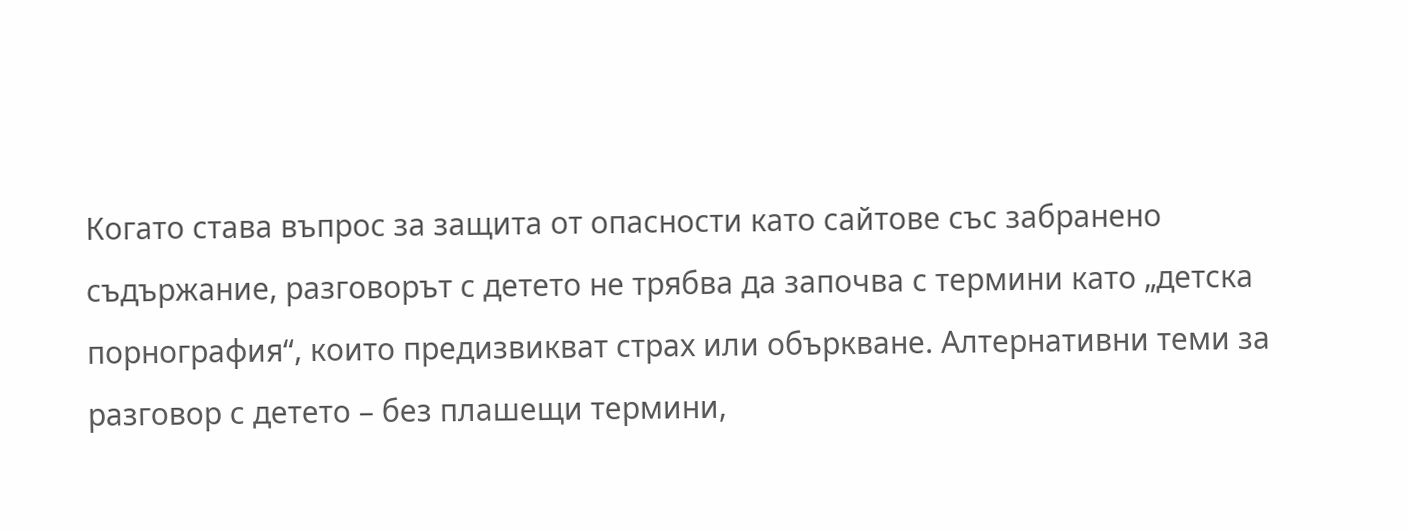Когато става въпрос за защита от опасности като сайтове със забранено съдържание, разговорът с детето не трябва да започва с термини като „детска порнография“, които предизвикват страх или объркване. Алтернативни теми за разговор с детето – без плашещи термини,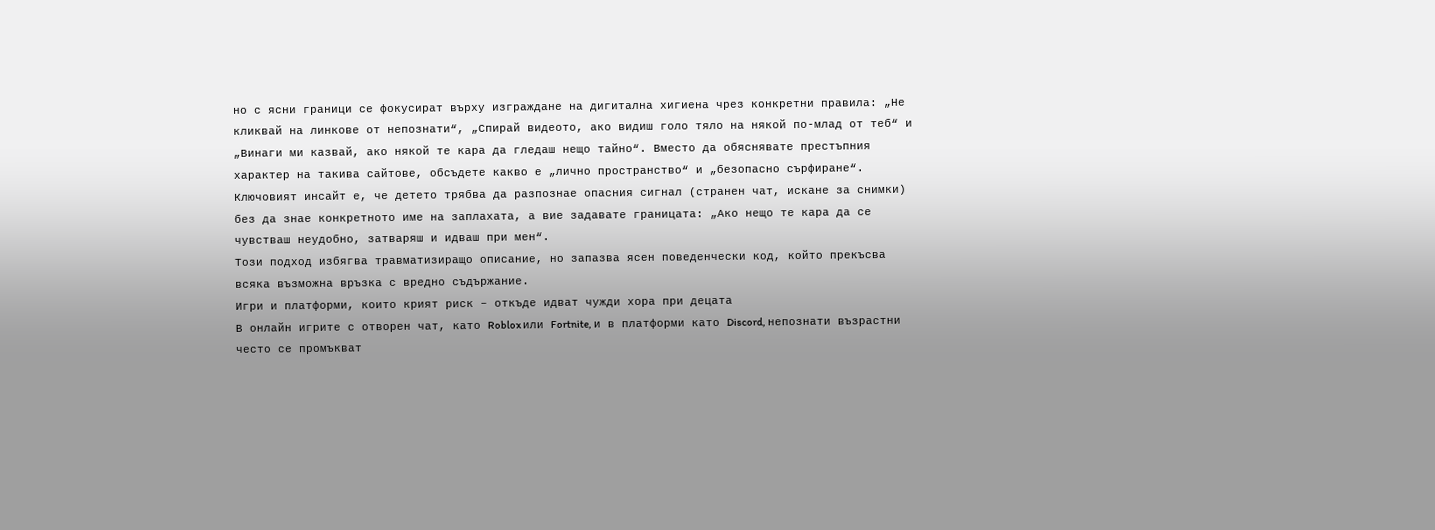но с ясни граници се фокусират върху изграждане на дигитална хигиена чрез конкретни правила: „Не кликвай на линкове от непознати“, „Спирай видеото, ако видиш голо тяло на някой по-млад от теб“ и „Винаги ми казвай, ако някой те кара да гледаш нещо тайно“. Вместо да обяснявате престъпния характер на такива сайтове, обсъдете какво е „лично пространство“ и „безопасно сърфиране“.
Ключовият инсайт е, че детето трябва да разпознае опасния сигнал (странен чат, искане за снимки) без да знае конкретното име на заплахата, а вие задавате границата: „Ако нещо те кара да се чувстваш неудобно, затваряш и идваш при мен“.
Този подход избягва травматизиращо описание, но запазва ясен поведенчески код, който прекъсва всяка възможна връзка с вредно съдържание.
Игри и платформи, които крият риск – откъде идват чужди хора при децата
В онлайн игрите с отворен чат, като Roblox или Fortnite, и в платформи като Discord, непознати възрастни често се промъкват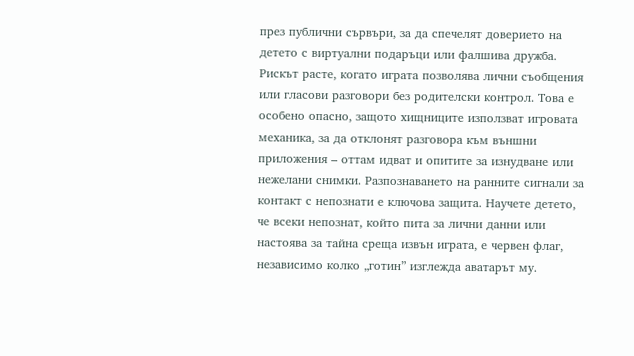през публични сървъри, за да спечелят доверието на детето с виртуални подаръци или фалшива дружба. Рискът расте, когато играта позволява лични съобщения или гласови разговори без родителски контрол. Това е особено опасно, защото хищниците използват игровата механика, за да отклонят разговора към външни приложения – оттам идват и опитите за изнудване или нежелани снимки. Разпознаването на ранните сигнали за контакт с непознати е ключова защита. Научете детето, че всеки непознат, който пита за лични данни или настоява за тайна среща извън играта, е червен флаг, независимо колко „готин” изглежда аватарът му.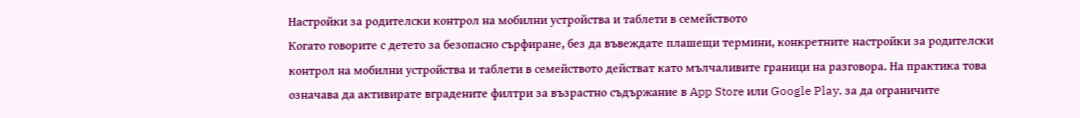Настройки за родителски контрол на мобилни устройства и таблети в семейството
Когато говорите с детето за безопасно сърфиране, без да въвеждате плашещи термини, конкретните настройки за родителски контрол на мобилни устройства и таблети в семейството действат като мълчаливите граници на разговора. На практика това означава да активирате вградените филтри за възрастно съдържание в App Store или Google Play, за да ограничите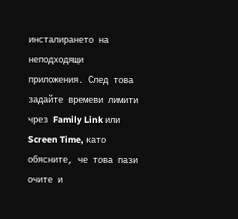инсталирането на неподходящи приложения. След това задайте времеви лимити чрез Family Link или Screen Time, като обясните, че това пази очите и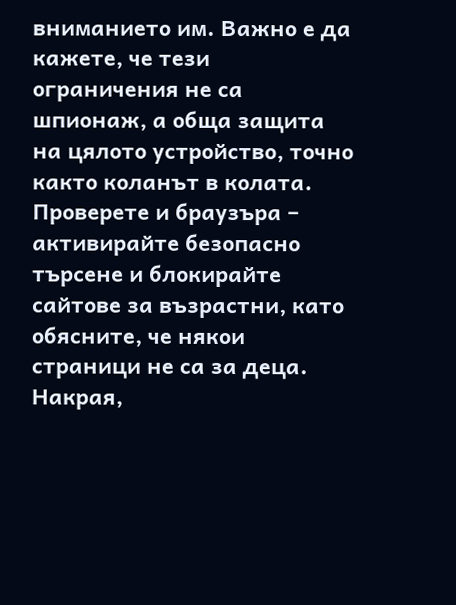вниманието им. Важно е да кажете, че тези ограничения не са шпионаж, а обща защита на цялото устройство, точно както коланът в колата. Проверете и браузъра – активирайте безопасно търсене и блокирайте сайтове за възрастни, като обясните, че някои страници не са за деца. Накрая,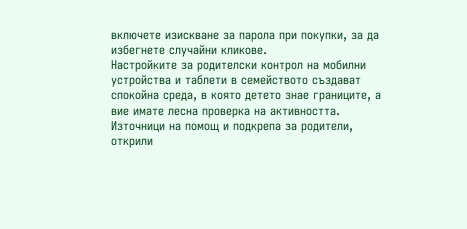включете изискване за парола при покупки, за да избегнете случайни кликове.
Настройките за родителски контрол на мобилни устройства и таблети в семейството създават спокойна среда, в която детето знае границите, а вие имате лесна проверка на активността.
Източници на помощ и подкрепа за родители, открили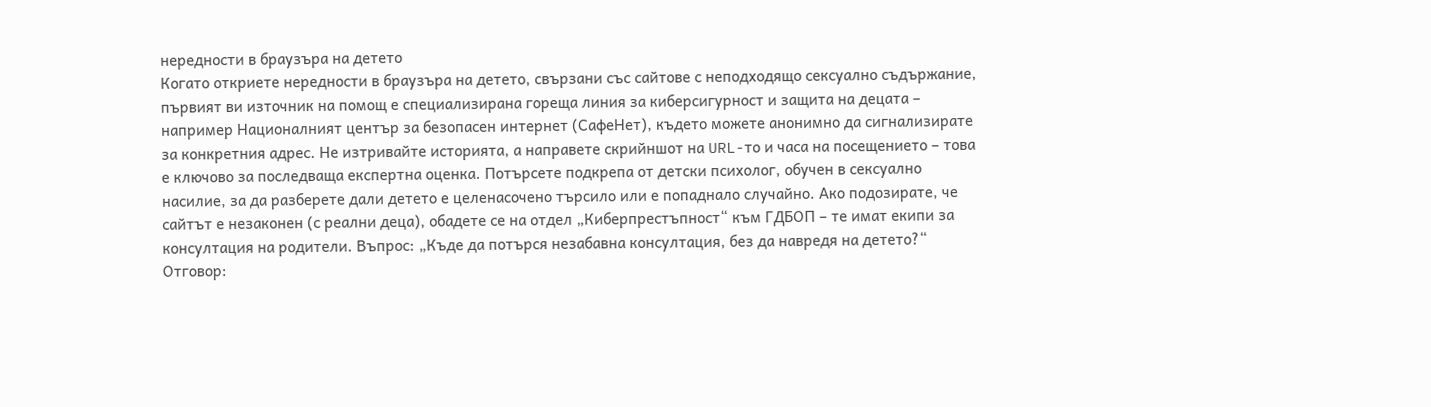нередности в браузъра на детето
Когато откриете нередности в браузъра на детето, свързани със сайтове с неподходящо сексуално съдържание, първият ви източник на помощ е специализирана гореща линия за киберсигурност и защита на децата – например Националният център за безопасен интернет (СафеНет), където можете анонимно да сигнализирате за конкретния адрес. Не изтривайте историята, а направете скрийншот на URL-то и часа на посещението – това е ключово за последваща експертна оценка. Потърсете подкрепа от детски психолог, обучен в сексуално насилие, за да разберете дали детето е целенасочено търсило или е попаднало случайно. Ако подозирате, че сайтът е незаконен (с реални деца), обадете се на отдел „Киберпрестъпност“ към ГДБОП – те имат екипи за консултация на родители. Въпрос: „Къде да потърся незабавна консултация, без да навредя на детето?“ Отговор: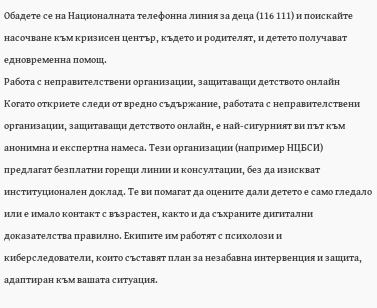Обадете се на Националната телефонна линия за деца (116 111) и поискайте насочване към кризисен център, където и родителят, и детето получават едновременна помощ.
Работа с неправителствени организации, защитаващи детството онлайн
Когато откриете следи от вредно съдържание, работата с неправителствени организации, защитаващи детството онлайн, е най-сигурният ви път към анонимна и експертна намеса. Тези организации (например НЦБСИ) предлагат безплатни горещи линии и консултации, без да изискват институционален доклад. Те ви помагат да оцените дали детето е само гледало или е имало контакт с възрастен, както и да съхраните дигитални доказателства правилно. Екипите им работят с психолози и киберследователи, които съставят план за незабавна интервенция и защита, адаптиран към вашата ситуация.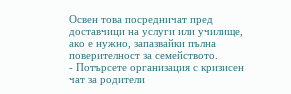Освен това посредничат пред доставчици на услуги или училище, ако е нужно, запазвайки пълна поверителност за семейството.
- Потърсете организация с кризисен чат за родители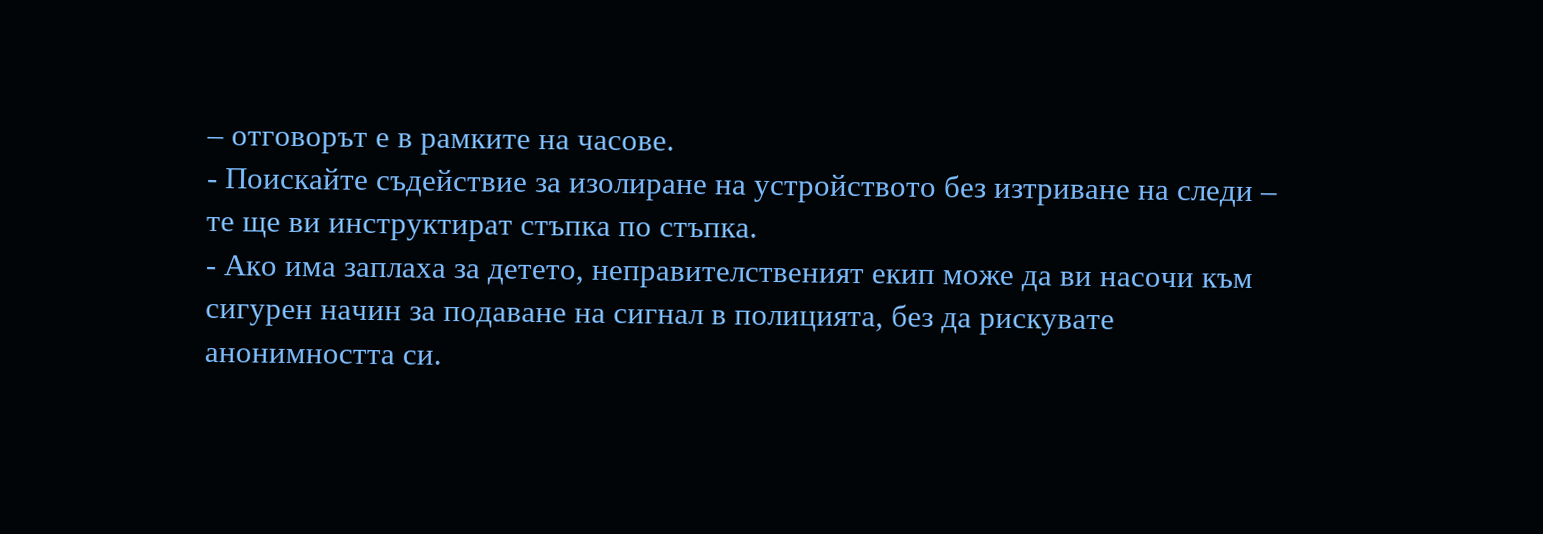– отговорът е в рамките на часове.
- Поискайте съдействие за изолиране на устройството без изтриване на следи – те ще ви инструктират стъпка по стъпка.
- Ако има заплаха за детето, неправителственият екип може да ви насочи към сигурен начин за подаване на сигнал в полицията, без да рискувате анонимността си.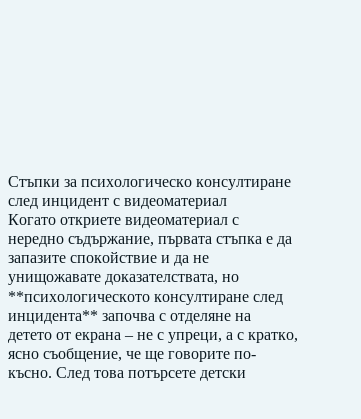Стъпки за психологическо консултиране след инцидент с видеоматериал
Когато откриете видеоматериал с нередно съдържание, първата стъпка е да запазите спокойствие и да не унищожавате доказателствата, но **психологическото консултиране след инцидента** започва с отделяне на детето от екрана – не с упреци, а с кратко, ясно съобщение, че ще говорите по-късно. След това потърсете детски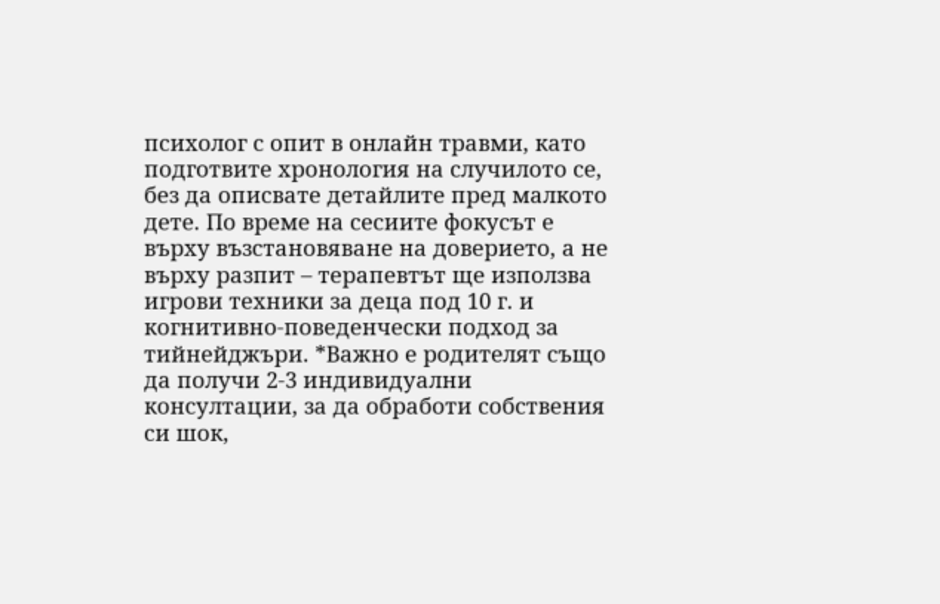психолог с опит в онлайн травми, като подготвите хронология на случилото се, без да описвате детайлите пред малкото дете. По време на сесиите фокусът е върху възстановяване на доверието, а не върху разпит – терапевтът ще използва игрови техники за деца под 10 г. и когнитивно-поведенчески подход за тийнейджъри. *Важно е родителят също да получи 2-3 индивидуални консултации, за да обработи собствения си шок,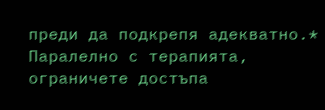преди да подкрепя адекватно.* Паралелно с терапията, ограничете достъпа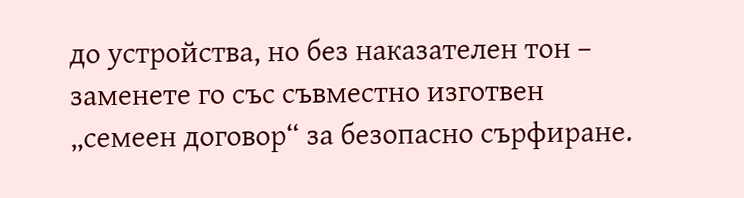до устройства, но без наказателен тон – заменете го със съвместно изготвен „семеен договор“ за безопасно сърфиране.